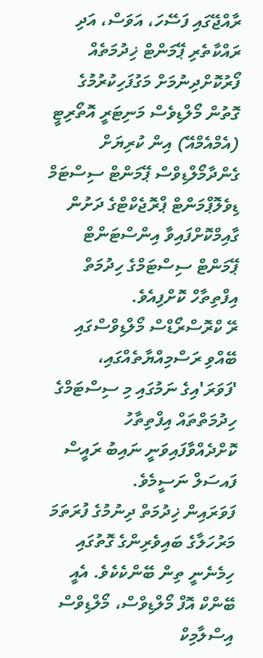ރާއްޖޭގައި ފަސޭހަ، އަވަސް، އަދި ރައްކާތެރި ޕޭމަންޓް ޚިދުމަތެއް ފޯރުކޮށްދިނުމަށް މަގުފަހިކުރުމުގެ ގޮތުން މޯލްޑިވެސް މަނިޓަރީ އޮތޯރިޓީ (އެމްއެމްއޭ) އިން ކުރިޔަށް ގެންދާމޯލްޑިވްސް ޕޭމަންޓް ސިސްޓަމް ޑިވެލޮޕްމަންޓް ޕްރޮޖެކްޓްގެ ދަށުން ގާއިމްކޮށްފައިވާ އިންސްޓަންޓް ޕޭމަންޓް ސިސްޓަމްގެ ހިދުމަތް އިފްތިތާހް ކޮށްފިއެވެ.
ރޭ ކްރޮސްރޯޑްސް މޯލްޑިވްސްގައި ބޭއްވި ރަސްމިއްޔާތެއްގައި، 'ފަވަރަ'އިގެ ނަމުގައި މި ސިސްޓަމްގެ ހިދުމަތްތައް އިފްތިތާހު ކޮށްދެއްވާފައިވަނީ ނައިބު ރައީސް ފައސަލް ނަސީމެވެ.
ފަވަރައިން ޚިދުމަތް ދިނުމުގެ ފުރަތަމަ މަރުހަލާގެ ބައިވެރިންގެ ގޮތުގައި ހިމެނެނީ ތިން ބޭންކެކެވެ. އެއީ ބޭންކް އޮފް މޯލްޑިވްސް، މޯލްޑިވްސް އިސްލާމިކް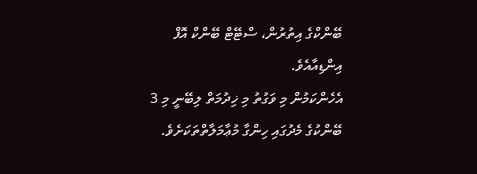ބޭންކްގެ އިތުރުން، ސްޓޭޓް ބޭންކް އޮފް އިންޑިއާއެވެ.
އެހެންކަމުން މި ވަގުތު މި ޚިދުމަތް ލިބޭނީ މި 3 ބޭންކުގެ މެދުގައި ހިންގާ މުޢާމަލާތްތަކަށެވެ.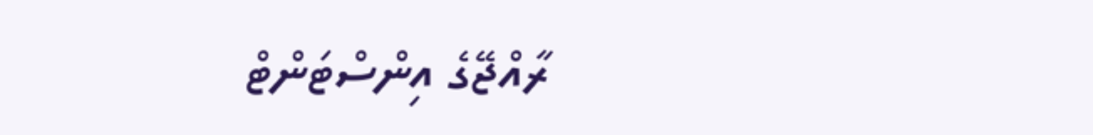ރާއްޖޭގެ އިންސްޓަންޓް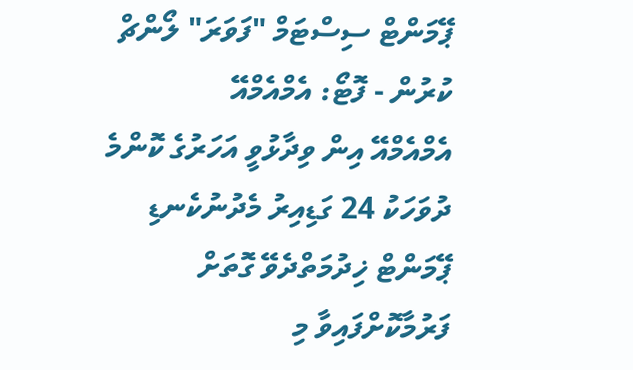ޕޭމަންޓް ސިސްޓަމް "ފަވަރަ" ލޯންޗް ކުރުން - ފޮޓޯ: އެމްއެމްއޭ
އެމްއެމްއޭ އިން ވިދާޅުވީ އަހަރުގެ ކޮންމެ ދުވަހަކު 24 ގަޑިއިރު މެދުނުކެނޑި ޕޭމަންޓް ޚިދުމަތްދެވޭ ގޮތަށް ފަރުމާކޮށްފައިވާ މި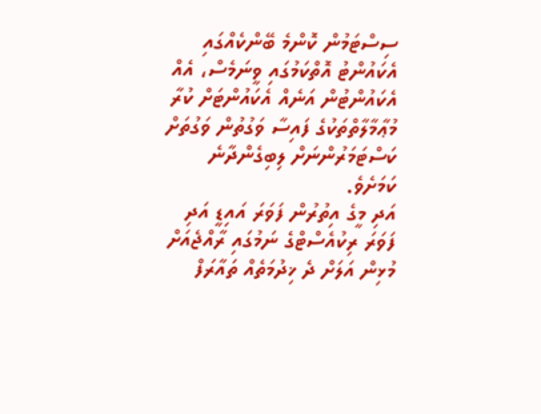ސިސްޓަމުން ކޮންމެ ބޭންކެއްގައި އެކައުންޓު އޮތްކަމުގައި ވީނަމެސް، އެއް އެކައުންޓުން އަނެއް އެކައުންޓަށް ކުރާ މުޢާމާލާތްތަކުގެ ފައިސާ ވަގުތުން ވަގުތަށް ކަސްޓަމަރުންނަށް ލިބިގެންދާނެ ކަމަށެވެ.
އަދި މީގެ އިތުރުން ފަވަރަ އައިޑީ އަދި ފަވަރަ ރިކުއެސްޓްގެ ނަމުގައި ރާއްޖެއަށް މުޅިން އަލަށް ދެ ޚިދުމަތެއް ތައާރަފް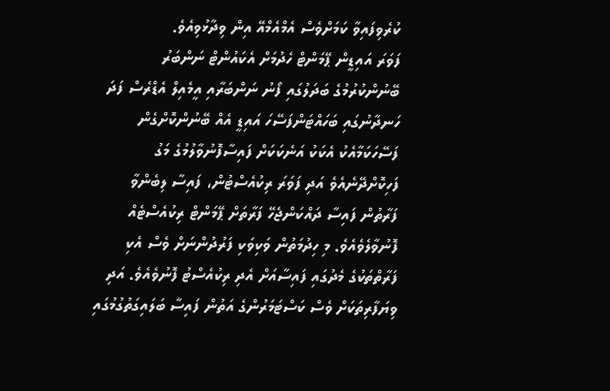ކުރެވިފައިވާ ކަމަށްވެސް އެމްއެމްއޭ އިން ވިދާޅުވިއެވެ.
ފަވަރަ އައިޑީން ޕޭމަންޓް ހެދުމަށް އެކައުންޓް ނަންބަރު ބޭނުންކުރުމުގެ ބަދަލުގައި ފޯނު ނަންބަރާއި އީމެއިލް އެޑްރެސް ފަދަ ހަނދާނުގައި ބަހައްޓަންފަސޭހަ އައިޑީ އެއް ބޭނުންކޮށްގެން ފަސޭހަކަމާއެކު އެކަކު އަނެކަކަށް ފައިސާފޮނުވާލުމުގެ މަގު ފަހިކޮށްދޭނެއެވެ އަދި ފަވަރަ ރިކުއެސްޓުން، ފައިސާ ލިބެންވާ ފަރާތުން ފައިސާ ދައްކަންޖެހޭ ފަރާތަށް ޕޭމަންޓް ރިކުއެސްޓެއް ފޮނުވާލެވެއެވެ. މި ހިދުމަތުން ވަކިވަކި ފަރުދުންނަށް ވެސް އެކި ފަރާތްތަކުގެ މެދުގައި ފައިސާއަށް އެދި ރިކުއެސްޓު ފޮނުވެއެވެ. އަދި ވިޔަފާރިތަކަށް ވެސް ކަސްޓަމަރުންގެ އަތުން ފައިސާ ބަލައިގަތުގުމުގައި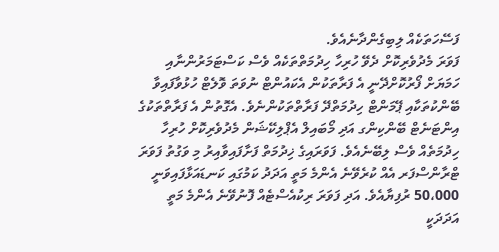ފަސޭހަތަކެއް ލިބިގެންދާނެއެވެ.
ފަވަރަ މެދުވެރިކޮށް ދެވޭ ހުރިހާ ހިދުމަތްތަކެއް ވެސް ކަސްޓަމަރުންނާއި ހަމަޔަށް ފޯރުކޮށްދޭނީ އެ ފަރާތަކުން އެކައުންޓް ނުވަތަ ވޮލެޓް ހުޅުވާފައިވާ ބޭންކުތަކާއި ޕޭމަންޓް ހިދުމަތްދޭ ފަރާތްތަކުންނެވެ. އެގޮތުން އެ ފަރާތްތަކުގެ އިންޓަނެޓް ބޭންކިންގ އަދި މޯބައިލް އެޕްލިކޭޝަން މެދުވެރިކޮށް ހުރިހާ ހިދުމަތެއް ވެސް ލިބޭނެއެވެ. ފަވަރައިގެ ޚިދުމަތް ފަށާފައިވާއިރު މި ވަގުތު ފަވަރަ ޓްރާންސްފަރ އެއް ކުރެވޭނެ އެންމެ މަތީ އަދަދު ކަމުގައި ކަނޑައަޅާފައިވަނީ 50،000 ރުފިޔާއެވެ. އަދި ފަވަރަ ރިކުއެސްޓެއް ފޮނުވޭނެ އެންމެ މަތީ އަދަދަކީ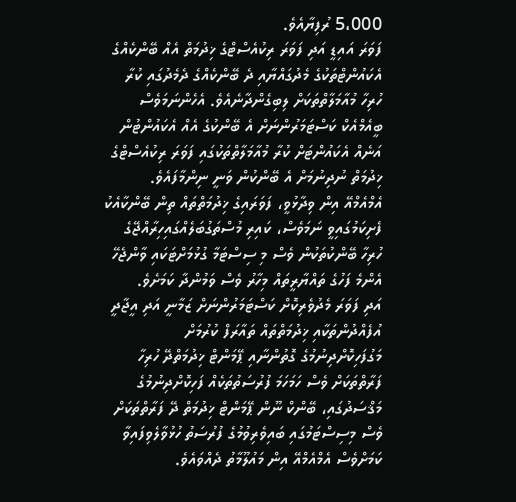5،000 ރުފިޔާއެވެ.
ފަވަރަ އައިޑީ އަދި ފަވަރަ ރިކުއެސްޓްގެ ޚިދުމަތް އެއް ބޭންކެއްގެ އެކައުންޓްތަކުގެ މެދުގައްޔާއި ދެ ބޭންކެއްގެ ދެމެދުގައި ކުރާ ހުރިހާ މުއާމަލާތްތަކަށް ލިބިގެންދާނެއެވެ. އެހެންނަމަވެސް ބީއެމްއެކް ކަސްޓަމަރުންނަށް އެ ބޭންކުގެ އެއް އެކައުންޓުން އަނެއް އެކައުންޓަށް ކުރާ މުއާމަލާތްތަކުގައި ފަވަރަ ރިކުއެސްޓްގެ ޚިދުމަތް ނުދިނުމަށް އެ ބޭންކުން ވަނީ ނިންމާފައެވެ.
އެމްއެމްއޭ އިން ވިދާޅުވީ، ފަވަރައިގެ ޚިދުމަތްތައް ތިން ބޭންކާއެކު ފެށިކަމުގައިވީ ނަމަވެސް، ކައިރި މުސްތަގުބަލެއްގައިހިރާއްޖޭގެ ހުރިހާ ބޭންކުތަކުން ވެސް މި ސިސްޓަމާ ގުޅުމަށްޓަކައި ވާންޖެހޭ އެންމެ ފަހުގެ ތައްޔާރީތައް މިހާރު ވެސް ވަމުންދާ ކަމަށެވެ.
އަދި ފަވަރަ މެދުވެރިކޮށް ކަސްޓަމަރުންނަށް ޒަމާނީ އަދި އީޖާދީ އުފެއްދުންތަކާއި ޚިދުމަތްތައް ތައާރަފް ކުރުމަށް މަގުފަހިކޮށްދިނުމުގެ ގޮތުންނާއި ޕޭމަންޓް ޚިދުމަތްދޭ ހުރިހާ ފަރާތްތަކަށް ވެސް ހަމަހަމަ ފުރުސަތުތަކެއް ފަހިކޮށްދިނުމުގެ މަޤްސަދުގައި، ބޭންކް ނޫން ޕޭމަންޓް ޚިދުމަތް ދޭ ފަރާތްތަކަށް ވެސް މިސިސްޓަމުގައި ބައިވެރިވުމުގެ ފުރުސަތު ހުޅުވާލެވިފައިވާ ކަމަށްވެސް އެމްއެމްއޭ އިން މައުލޫމާތު ދެއްވައެވެ.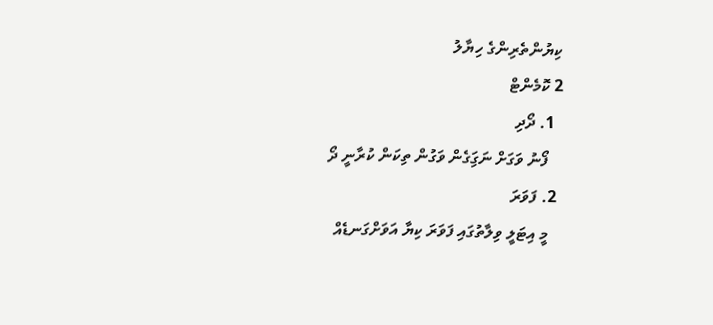ކިޔުންތެރިންގެ ހިޔާލު
2 ކޮމެންޓް
  1. ދޯދި
    ފޯނު ވަގަށް ނަގަިގެން ވަގުން ތިކަން ކުރާނީ ދޯ
  2. ފަވަރަ
    މީ އިޓަލީ ވިލާތުގައި ފަވަރަ ކިޔާ އަވަށްގަނޑެއް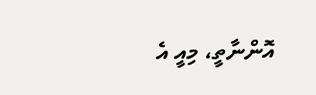އޮންނާތީ، މިއީ އެ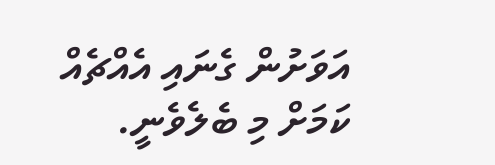އަވަށުން ގެނައި އެއްޗެއް ކަމަށް މި ބެލެވެނީ.